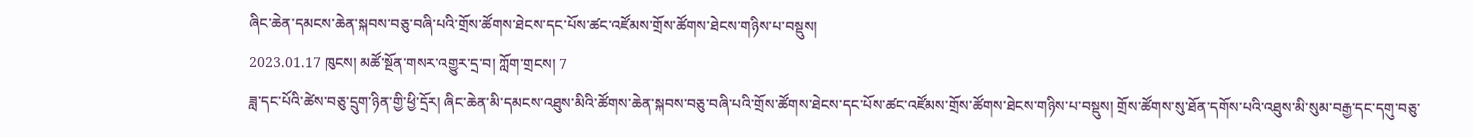ཞིང་ཆེན་དམངས་ཆེན་སྐབས་བཅུ་བཞི་པའི་གྲོས་ཚོགས་ཐེངས་དང་པོས་ཚང་འཛོམས་གྲོས་ཚོགས་ཐེངས་གཉིས་པ་བསྡུས།
2023.01.17 ཁུངས། མཚོ་སྔོན་གསར་འགྱུར་དྲ་བ། ཀློག་གྲངས། 7
ཟླ་དང་པོའི་ཚེས་བཅུ་དྲུག་ཉིན་གྱི་ཕྱི་དྲོར། ཞིང་ཆེན་མི་དམངས་འཐུས་མིའི་ཚོགས་ཆེན་སྐབས་བཅུ་བཞི་པའི་གྲོས་ཚོགས་ཐེངས་དང་པོས་ཚང་འཛོམས་གྲོས་ཚོགས་ཐེངས་གཉིས་པ་བསྡུས། གྲོས་ཚོགས་སུ་ཐོན་དགོས་པའི་འཐུས་མི་སུམ་བརྒྱ་དང་དགུ་བཅུ་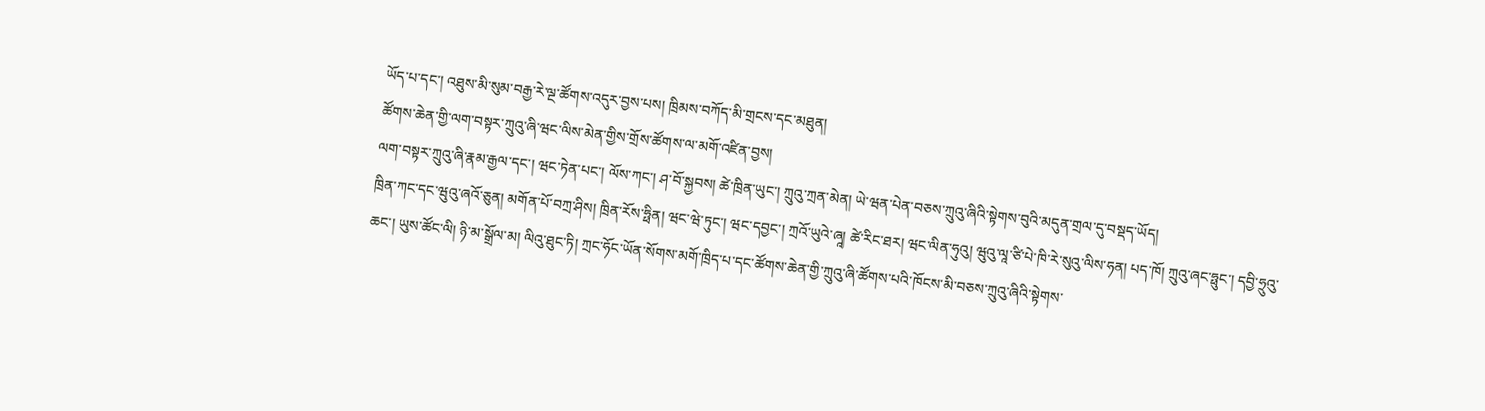ཡོད་པ་དང་། འཐུས་མི་སུམ་བརྒྱ་རེ་ལྔ་ཚོགས་འདུར་བྱས་པས། ཁྲིམས་བཀོད་མི་གྲངས་དང་མཐུན།
ཚོགས་ཆེན་གྱི་ལག་བསྟར་ཀྲུའུ་ཞི་ཝང་ལིས་མེན་གྱིས་གྲོས་ཚོགས་ལ་མགོ་འཛིན་བྱས།
ལག་བསྟར་ཀྲུའུ་ཞི་རྣམ་རྒྱལ་དང་། ཝང་ཏེན་པང་། ལོས་ཀང་། ཤ་བོ་སྐྱབས། ཚེ་ཁྲིན་ཡུང་། ཀྲུའུ་ཀྲན་མེན། ཡེ་ཝན་པེན་བཅས་ཀྲུའུ་ཞིའི་སྟེགས་བུའི་མདུན་གྲལ་དུ་བསྡད་ཡོད།
ཁྲིན་ཀང་དང་ཝུའུ་ཞའོ་ཅུན། མགོན་པོ་བཀྲ་ཤིས། ཁྲིན་རོས་ཧྥིན། ཝང་ཝེ་ཏུང་། ཝང་དབྱང་། ཀྲའོ་ཡུའེ་ཞཱ། ཚེ་རིང་ཐར། ཝང་ལིན་ཧུའུ། ཝུའུ་ལཱ་ཙི་པེ་ཁི་རེ་སུའུ་ལིས་ཧན། པད་ཁོ། ཀྲུའུ་ཞང་ཧྥུང་། དབྱི་ཧྲུའུ་ཆང་། ཡུས་ཚོང་ལི། ཉི་མ་སྒྲོལ་མ། ལིའུ་ཐུང་ཏི། ཀྲང་ཧོང་ཡོན་སོགས་མགོ་ཁྲིད་པ་དང་ཚོགས་ཆེན་གྱི་ཀྲུའུ་ཞི་ཚོགས་པའི་ཁོངས་མི་བཅས་ཀྲུའུ་ཞིའི་སྟེགས་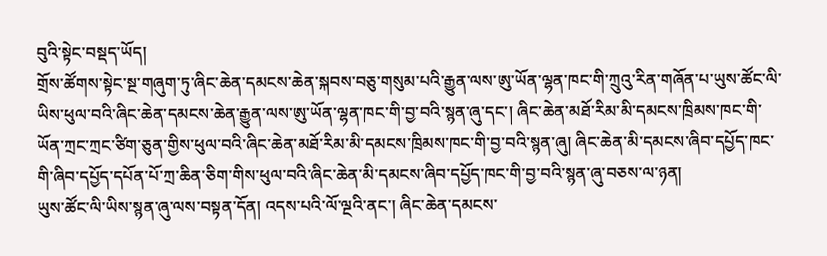བུའི་སྟེང་བསྡད་ཡོད།
གྲོས་ཚོགས་སྟེང་སྔ་གཞུག་ཏུ་ཞིང་ཆེན་དམངས་ཆེན་སྐབས་བཅུ་གསུམ་པའི་རྒྱུན་ལས་ཨུ་ཡོན་ལྷན་ཁང་གི་ཀྲུའུ་རིན་གཞོན་པ་ཡུས་ཚོང་ལི་ཡིས་ཕུལ་བའི་ཞིང་ཆེན་དམངས་ཆེན་རྒྱུན་ལས་ཨུ་ཡོན་ལྷན་ཁང་གི་བྱ་བའི་སྙན་ཞུ་དང་། ཞིང་ཆེན་མཐོ་རིམ་མི་དམངས་ཁྲིམས་ཁང་གི་ཡོན་ཀྲང་ཀྲང་ཙིག་ཅུན་གྱིས་ཕུལ་བའི་ཞིང་ཆེན་མཐོ་རིམ་མི་དམངས་ཁྲིམས་ཁང་གི་བྱ་བའི་སྙན་ཞུ། ཞིང་ཆེན་མི་དམངས་ཞིབ་དཔྱོད་ཁང་གི་ཞིབ་དཔྱོད་དཔོན་པོ་ཀྲ་ཆིན་ཅིག་གིས་ཕུལ་བའི་ཞིང་ཆེན་མི་དམངས་ཞིབ་དཔྱོད་ཁང་གི་བྱ་བའི་སྙན་ཞུ་བཅས་ལ་ཉན།
ཡུས་ཚོང་ལི་ཡིས་སྙན་ཞུ་ལས་བསྟན་དོན། འདས་པའི་ལོ་ལྔའི་ནང་། ཞིང་ཆེན་དམངས་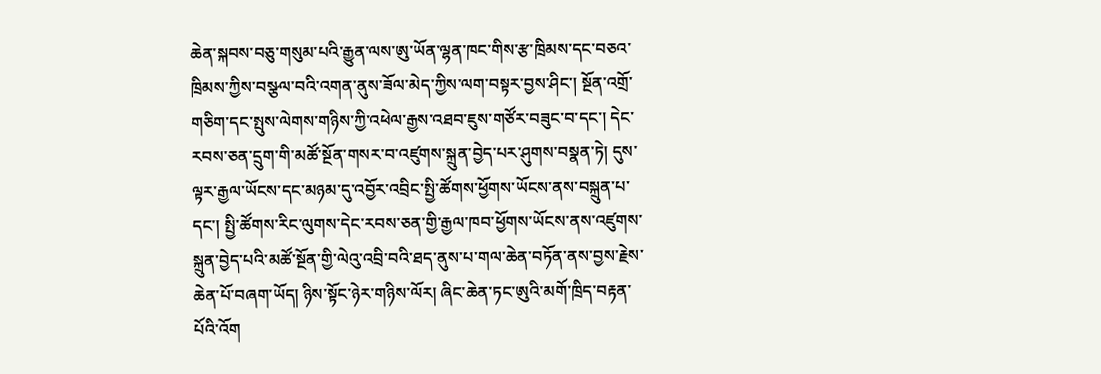ཆེན་སྐབས་བཅུ་གསུམ་པའི་རྒྱུན་ལས་ཨུ་ཡོན་ལྷན་ཁང་གིས་རྩ་ཁྲིམས་དང་བཅའ་ཁྲིམས་ཀྱིས་བསྩལ་བའི་འགན་ནུས་ཟོལ་མེད་ཀྱིས་ལག་བསྟར་བྱས་ཤིང་། སྔོན་འགྲོ་གཅིག་དང་སྤུས་ལེགས་གཉིས་ཀྱི་འཕེལ་རྒྱས་འཐབ་ཇུས་གཙོར་བཟུང་བ་དང་། དེང་རབས་ཅན་དྲུག་གི་མཚོ་སྔོན་གསར་བ་འཛུགས་སྐྲུན་བྱེད་པར་ཤུགས་བསྣན་ཏེ། དུས་ལྟར་རྒྱལ་ཡོངས་དང་མཉམ་དུ་འབྱོར་འབྲིང་སྤྱི་ཚོགས་ཕྱོགས་ཡོངས་ནས་བསྐྲུན་པ་དང་། སྤྱི་ཚོགས་རིང་ལུགས་དེང་རབས་ཅན་གྱི་རྒྱལ་ཁབ་ཕྱོགས་ཡོངས་ནས་འཛུགས་སྐྲུན་བྱེད་པའི་མཚོ་སྔོན་གྱི་ལེའུ་འབྲི་བའི་ཐད་ནུས་པ་གལ་ཆེན་བཏོན་ནས་བྱས་རྗེས་ཆེན་པོ་བཞག་ཡོད། ཉིས་སྟོང་ཉེར་གཉིས་ལོར། ཞིང་ཆེན་ཏང་ཨུའི་མགོ་ཁྲིད་བརྟན་པོའི་འོག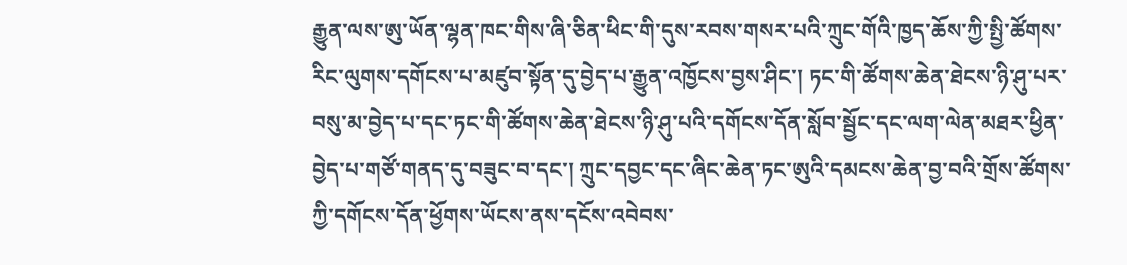རྒྱུན་ལས་ཨུ་ཡོན་ལྷན་ཁང་གིས་ཞི་ཅིན་ཕིང་གི་དུས་རབས་གསར་པའི་ཀྲུང་གོའི་ཁྱད་ཆོས་ཀྱི་སྤྱི་ཚོགས་རིང་ལུགས་དགོངས་པ་མཛུབ་སྟོན་དུ་བྱེད་པ་རྒྱུན་འཁྱོངས་བྱས་ཤིང་། ཏང་གི་ཚོགས་ཆེན་ཐེངས་ཉི་ཤུ་པར་བསུ་མ་བྱེད་པ་དང་ཏང་གི་ཚོགས་ཆེན་ཐེངས་ཉི་ཤུ་པའི་དགོངས་དོན་སློབ་སྦྱོང་དང་ལག་ལེན་མཐར་ཕྱིན་བྱེད་པ་གཙོ་གནད་དུ་བཟུང་བ་དང་། ཀྲུང་དབྱང་དང་ཞིང་ཆེན་ཏང་ཨུའི་དམངས་ཆེན་བྱ་བའི་གྲོས་ཚོགས་ཀྱི་དགོངས་དོན་ཕྱོགས་ཡོངས་ནས་དངོས་འབེབས་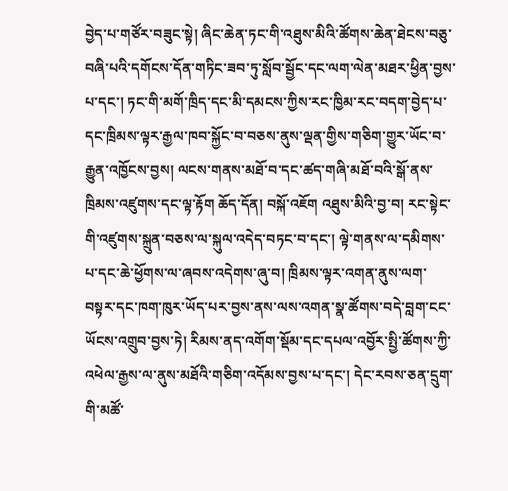བྱེད་པ་གཙོར་བཟུང་སྟེ། ཞིང་ཆེན་ཏང་གི་འཐུས་མིའི་ཚོགས་ཆེན་ཐེངས་བཅུ་བཞི་པའི་དགོངས་དོན་གཏིང་ཟབ་ཏུ་སློབ་སྦྱོང་དང་ལག་ལེན་མཐར་ཕྱིན་བྱས་པ་དང་། ཏང་གི་མགོ་ཁྲིད་དང་མི་དམངས་ཀྱིས་རང་ཁྱིམ་རང་བདག་བྱེད་པ་དང་ཁྲིམས་ལྟར་རྒྱལ་ཁབ་སྐྱོང་བ་བཅས་ནུས་ལྡན་གྱིས་གཅིག་གྱུར་ཡོང་བ་རྒྱུན་འཁྱོངས་བྱས། ལངས་གནས་མཐོ་བ་དང་ཚད་གཞི་མཐོ་བའི་སྒོ་ནས་ཁྲིམས་འཛུགས་དང་ལྟ་རྟོག ཆོད་དོན། བསྐོ་འཇོག འཐུས་མིའི་བྱ་བ། རང་སྟེང་གི་འཛུགས་སྐྲུན་བཅས་ལ་སྐུལ་འདེད་བཏང་བ་དང་། ལྟེ་གནས་ལ་དམིགས་པ་དང་ཆེ་ཕྱོགས་ལ་ཞབས་འདེགས་ཞུ་བ། ཁྲིམས་ལྟར་འགན་ནུས་ལག་བསྟར་དང་ཁག་ཁུར་ཡོད་པར་བྱས་ནས་ལས་འགན་སྣ་ཚོགས་བདེ་བླག་ངང་ཡོངས་འགྲུབ་བྱས་ཏེ། རིམས་ནད་འགོག་སྡོམ་དང་དཔལ་འབྱོར་སྤྱི་ཚོགས་ཀྱི་འཕེལ་རྒྱས་ལ་ནུས་མཐོའི་གཅིག་འདོམས་བྱས་པ་དང་། དེང་རབས་ཅན་དྲུག་གི་མཚོ་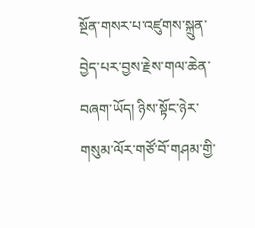སྔོན་གསར་པ་འཛུགས་སྐྲུན་བྱེད་པར་བྱས་རྗེས་གལ་ཆེན་བཞག་ཡོད། ཉིས་སྟོང་ཉེར་གསུམ་ལོར་གཙོ་བོ་གཤམ་གྱི་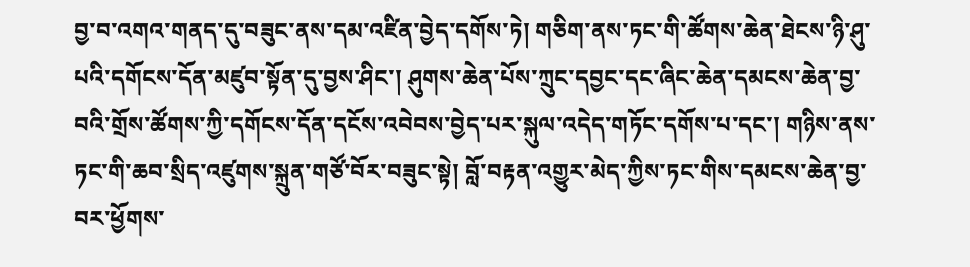བྱ་བ་འགའ་གནད་དུ་བཟུང་ནས་དམ་འཛིན་བྱེད་དགོས་ཏེ། གཅིག་ནས་ཏང་གི་ཚོགས་ཆེན་ཐེངས་ཉི་ཤུ་པའི་དགོངས་དོན་མཛུབ་སྟོན་དུ་བྱས་ཤིང་། ཤུགས་ཆེན་པོས་ཀྲུང་དབྱང་དང་ཞིང་ཆེན་དམངས་ཆེན་བྱ་བའི་གྲོས་ཚོགས་ཀྱི་དགོངས་དོན་དངོས་འབེབས་བྱེད་པར་སྐུལ་འདེད་གཏོང་དགོས་པ་དང་། གཉིས་ནས་ཏང་གི་ཆབ་སྲིད་འཛུགས་སྐྲུན་གཙོ་བོར་བཟུང་སྟེ། བློ་བརྟན་འགྱུར་མེད་ཀྱིས་ཏང་གིས་དམངས་ཆེན་བྱ་བར་ཕྱོགས་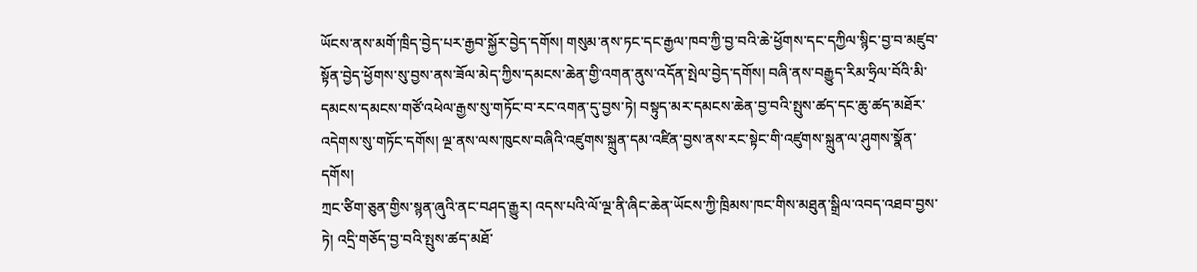ཡོངས་ནས་མགོ་ཁྲིད་བྱེད་པར་རྒྱབ་སྐྱོར་བྱེད་དགོས། གསུམ་ནས་ཏང་དང་རྒྱལ་ཁབ་ཀྱི་བྱ་བའི་ཆེ་ཕྱོགས་དང་དཀྱིལ་སྙིང་བྱ་བ་མཛུབ་སྟོན་བྱེད་ཕྱོགས་སུ་བྱས་ནས་ཟོལ་མེད་ཀྱིས་དམངས་ཆེན་གྱི་འགན་ནུས་འདོན་སྤེལ་བྱེད་དགོས། བཞི་ནས་བརྒྱུད་རིམ་ཧྲིལ་བོའི་མི་དམངས་དམངས་གཙོ་འཕེལ་རྒྱས་སུ་གཏོང་བ་རང་འགན་དུ་བྱས་ཏེ། བསྟུད་མར་དམངས་ཆེན་བྱ་བའི་སྤུས་ཚད་དང་ཆུ་ཚད་མཐོར་འདེགས་སུ་གཏོང་དགོས། ལྔ་ནས་ལས་ཁུངས་བཞིའི་འཛུགས་སྐྲུན་དམ་འཛིན་བྱས་ནས་རང་སྟེང་གི་འཛུགས་སྐྲུན་ལ་ཤུགས་སྣོན་དགོས།
ཀྲང་ཙིག་ཅུན་གྱིས་སྙན་ཞུའི་ནང་བཤད་རྒྱུར། འདས་པའི་ལོ་ལྔ་ནི་ཞིང་ཆེན་ཡོངས་ཀྱི་ཁྲིམས་ཁང་གིས་མཐུན་སྒྲིལ་འབད་འཐབ་བྱས་ཏེ། འདྲི་གཅོད་བྱ་བའི་སྤུས་ཚད་མཐོ་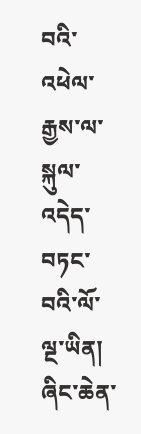བའི་འཕེལ་རྒྱས་ལ་སྐུལ་འདེད་བཏང་བའི་ལོ་ལྔ་ཡིན། ཞིང་ཆེན་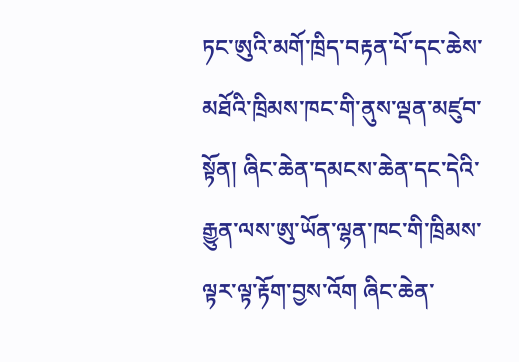ཏང་ཨུའི་མགོ་ཁྲིད་བརྟན་པོ་དང་ཆེས་མཐོའི་ཁྲིམས་ཁང་གི་ནུས་ལྡན་མཛུབ་སྟོན། ཞིང་ཆེན་དམངས་ཆེན་དང་དེའི་རྒྱུན་ལས་ཨུ་ཡོན་ལྷན་ཁང་གི་ཁྲིམས་ལྟར་ལྟ་རྟོག་བྱས་འོག ཞིང་ཆེན་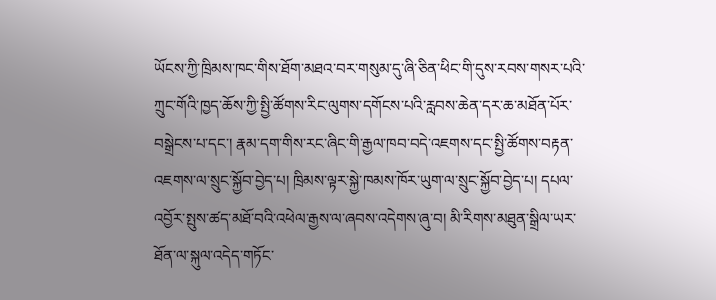ཡོངས་ཀྱི་ཁྲིམས་ཁང་གིས་ཐོག་མཐའ་བར་གསུམ་དུ་ཞི་ཅིན་ཕིང་གི་དུས་རབས་གསར་པའི་ཀྲུང་གོའི་ཁྱད་ཆོས་ཀྱི་སྤྱི་ཚོགས་རིང་ལུགས་དགོངས་པའི་རླབས་ཆེན་དར་ཆ་མཐོན་པོར་བསྒྲེངས་པ་དང་། རྣམ་དག་གིས་རང་ཞིང་གི་རྒྱལ་ཁབ་བདེ་འཇགས་དང་སྤྱི་ཚོགས་བརྟན་འཇགས་ལ་སྲུང་སྐྱོབ་བྱེད་པ། ཁྲིམས་ལྟར་སྐྱེ་ཁམས་ཁོར་ཡུག་ལ་སྲུང་སྐྱོབ་བྱེད་པ། དཔལ་འབྱོར་སྤུས་ཚད་མཐོ་བའི་འཕེལ་རྒྱས་ལ་ཞབས་འདེགས་ཞུ་བ། མི་རིགས་མཐུན་སྒྲིལ་ཡར་ཐོན་ལ་སྐུལ་འདེད་གཏོང་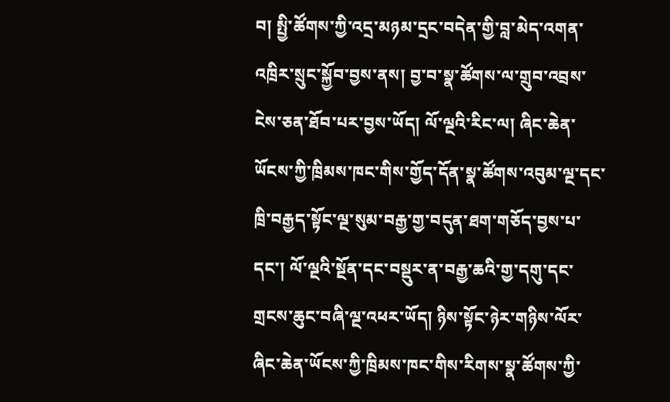བ། སྤྱི་ཚོགས་ཀྱི་འདྲ་མཉམ་དྲང་བདེན་གྱི་བླ་མེད་འགན་འཁྲིར་སྲུང་སྐྱོབ་བྱས་ནས། བྱ་བ་སྣ་ཚོགས་ལ་གྲུབ་འབྲས་ངེས་ཅན་ཐོབ་པར་བྱས་ཡོད། ལོ་ལྔའི་རིང་ལ། ཞིང་ཆེན་ཡོངས་ཀྱི་ཁྲིམས་ཁང་གིས་གྱོད་དོན་སྣ་ཚོགས་འབུམ་ལྔ་དང་ཁྲི་བརྒྱད་སྟོང་ལྔ་སུམ་བརྒྱ་གྱ་བདུན་ཐག་གཅོད་བྱས་པ་དང་། ལོ་ལྔའི་སྔོན་དང་བསྡུར་ན་བརྒྱ་ཆའི་གྱ་དགུ་དང་གྲངས་ཆུང་བཞི་ལྔ་འཕར་ཡོད། ཉིས་སྟོང་ཉེར་གཉིས་ལོར་ཞིང་ཆེན་ཡོངས་ཀྱི་ཁྲིམས་ཁང་གིས་རིགས་སྣ་ཚོགས་ཀྱི་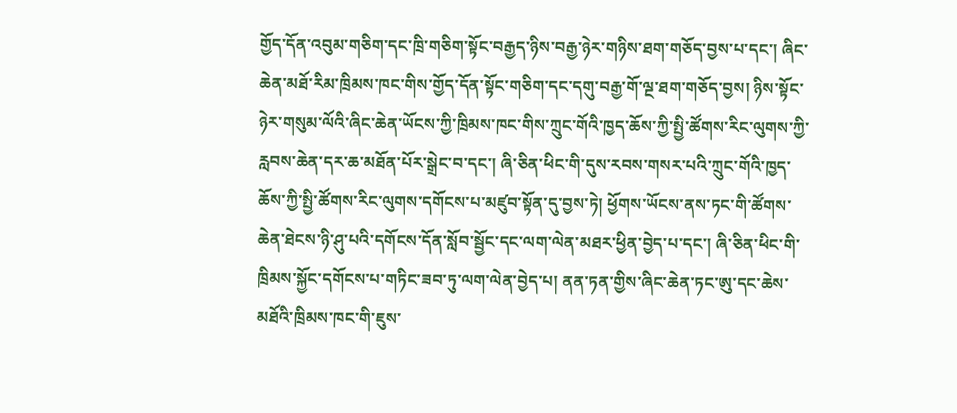གྱོད་དོན་འབུམ་གཅིག་དང་ཁྲི་གཅིག་སྟོང་བརྒྱད་ཉིས་བརྒྱ་ཉེར་གཉིས་ཐག་གཅོད་བྱས་པ་དང་། ཞིང་ཆེན་མཐོ་རིམ་ཁྲིམས་ཁང་གིས་གྱོད་དོན་སྟོང་གཅིག་དང་དགུ་བརྒྱ་གོ་ལྔ་ཐག་གཅོད་བྱས། ཉིས་སྟོང་ཉེར་གསུམ་ལོའི་ཞིང་ཆེན་ཡོངས་ཀྱི་ཁྲིམས་ཁང་གིས་ཀྲུང་གོའི་ཁྱད་ཆོས་ཀྱི་སྤྱི་ཚོགས་རིང་ལུགས་ཀྱི་རླབས་ཆེན་དར་ཆ་མཐོན་པོར་སྒྲེང་བ་དང་། ཞི་ཅིན་ཕིང་གི་དུས་རབས་གསར་པའི་ཀྲུང་གོའི་ཁྱད་ཆོས་ཀྱི་སྤྱི་ཚོགས་རིང་ལུགས་དགོངས་པ་མཛུབ་སྟོན་དུ་བྱས་ཏེ། ཕྱོགས་ཡོངས་ནས་ཏང་གི་ཚོགས་ཆེན་ཐེངས་ཉི་ཤུ་པའི་དགོངས་དོན་སློབ་སྦྱོང་དང་ལག་ལེན་མཐར་ཕྱིན་བྱེད་པ་དང་། ཞི་ཅིན་ཕིང་གི་ཁྲིམས་སྐྱོང་དགོངས་པ་གཏིང་ཟབ་ཏུ་ལག་ལེན་བྱེད་པ། ནན་ཏན་གྱིས་ཞིང་ཆེན་ཏང་ཨུ་དང་ཆེས་མཐོའི་ཁྲིམས་ཁང་གི་ཇུས་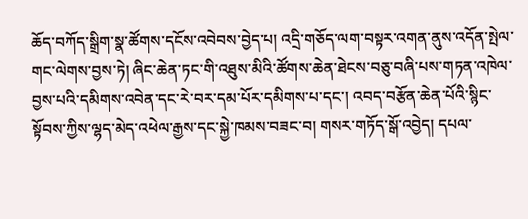ཆོད་བཀོད་སྒྲིག་སྣ་ཚོགས་དངོས་འབེབས་བྱེད་པ། འདྲི་གཅོད་ལག་བསྟར་འགན་ནུས་འདོན་སྤེལ་གང་ལེགས་བྱས་ཏེ། ཞིང་ཆེན་ཏང་གི་འཐུས་མིའི་ཚོགས་ཆེན་ཐེངས་བཅུ་བཞི་པས་གཏན་འཁེལ་བྱས་པའི་དམིགས་འབེན་དང་རེ་བར་དམ་པོར་དམིགས་པ་དང་། འབད་བརྩོན་ཆེན་པོའི་སྙིང་སྟོབས་ཀྱིས་ལྷད་མེད་འཕེལ་རྒྱས་དང་སྐྱེ་ཁམས་བཟང་བ། གསར་གཏོད་སྒོ་འབྱེད། དཔལ་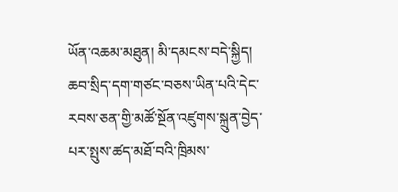ཡོན་འཆམ་མཐུན། མི་དམངས་བདེ་སྐྱིད། ཆབ་སྲིད་དག་གཙང་བཅས་ཡིན་པའི་དེང་རབས་ཅན་གྱི་མཚོ་སྔོན་འཛུགས་སྐྲུན་བྱེད་པར་སྤུས་ཚད་མཐོ་བའི་ཁྲིམས་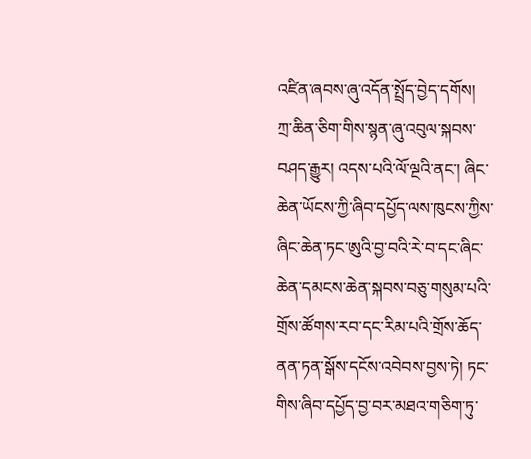འཛིན་ཞབས་ཞུ་འདོན་སྤྲོད་བྱེད་དགོས།
ཀྲ་ཆིན་ཅིག་གིས་སྙན་ཞུ་འབུལ་སྐབས་བཤད་རྒྱུར། འདས་པའི་ལོ་ལྔའི་ནང་། ཞིང་ཆེན་ཡོངས་ཀྱི་ཞིབ་དཔྱོད་ལས་ཁུངས་ཀྱིས་ཞིང་ཆེན་ཏང་ཨུའི་བྱ་བའི་རེ་བ་དང་ཞིང་ཆེན་དམངས་ཆེན་སྐབས་བཅུ་གསུམ་པའི་གྲོས་ཚོགས་རབ་དང་རིམ་པའི་གྲོས་ཆོད་ནན་ཏན་སྒོས་དངོས་འབེབས་བྱས་ཏེ། ཏང་གིས་ཞིབ་དཔྱོད་བྱ་བར་མཐའ་གཅིག་ཏུ་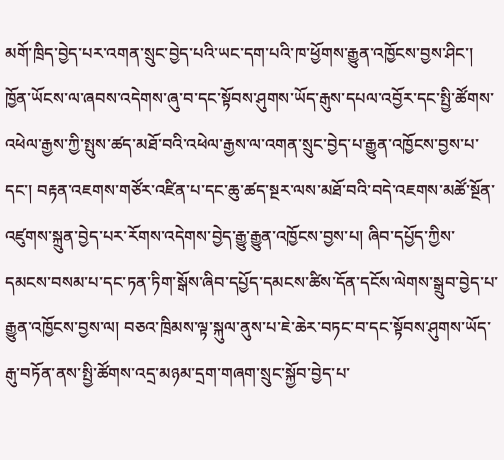མགོ་ཁྲིད་བྱེད་པར་འགན་སྲུང་བྱེད་པའི་ཡང་དག་པའི་ཁ་ཕྱོགས་རྒྱུན་འཁྱོངས་བྱས་ཤིང་། ཁྱོན་ཡོངས་ལ་ཞབས་འདེགས་ཞུ་བ་དང་སྟོབས་ཤུགས་ཡོད་རྒུས་དཔལ་འབྱོར་དང་སྤྱི་ཚོགས་འཕེལ་རྒྱས་ཀྱི་སྤུས་ཚད་མཐོ་བའི་འཕེལ་རྒྱས་ལ་འགན་སྲུང་བྱེད་པ་རྒྱུན་འཁྱོངས་བྱས་པ་དང་། བརྟན་འཇགས་གཙོར་འཛིན་པ་དང་ཆུ་ཚད་སྔར་ལས་མཐོ་བའི་བདེ་འཇགས་མཚོ་སྔོན་འཛུགས་སྐྲུན་བྱེད་པར་རོགས་འདེགས་བྱེད་རྒྱུ་རྒྱུན་འཁྱོངས་བྱས་པ། ཞིབ་དཔྱོད་ཀྱིས་དམངས་བསམ་པ་དང་ཏན་ཏིག་སྒོས་ཞིབ་དཔྱོད་དམངས་ཚིས་དོན་དངོས་ལེགས་སྒྲུབ་བྱེད་པ་རྒྱུན་འཁྱོངས་བྱས་ལ། བཅའ་ཁྲིམས་ལྟ་སྐུལ་ནུས་པ་ཇེ་ཆེར་བཏང་བ་དང་སྟོབས་ཤུགས་ཡོད་རྒུ་བཏོན་ནས་སྤྱི་ཚོགས་འདྲ་མཉམ་དྲག་གཞག་སྲུང་སྐྱོབ་བྱེད་པ་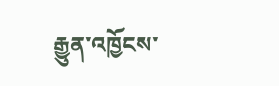རྒྱུན་འཁྱོངས་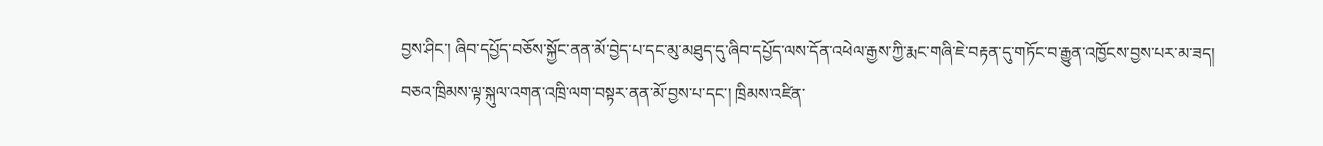བྱས་ཤིང་། ཞིབ་དཔྱོད་བཅོས་སྐྱོང་ནན་མོ་བྱེད་པ་དང་མུ་མཐུད་དུ་ཞིབ་དཔྱོད་ལས་དོན་འཕེལ་རྒྱས་ཀྱི་རྨང་གཞི་ཇེ་བརྟན་དུ་གཏོང་བ་རྒྱུན་འཁྱོངས་བྱས་པར་མ་ཟད། བཅའ་ཁྲིམས་ལྟ་སྐུལ་འགན་འཁྲི་ལག་བསྟར་ནན་མོ་བྱས་པ་དང་། ཁྲིམས་འཛིན་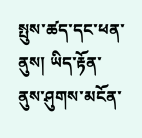སྤུས་ཚད་དང་ཕན་ནུས། ཡིད་རྟོན་ནུས་ཤུགས་མངོན་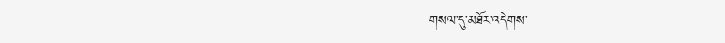གསལ་དུ་མཐོར་འདེགས་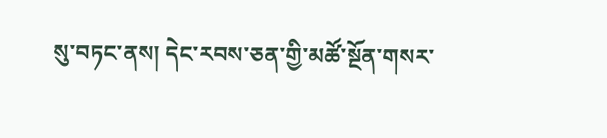སུ་བཏང་ནས། དེང་རབས་ཅན་གྱི་མཚོ་སྔོན་གསར་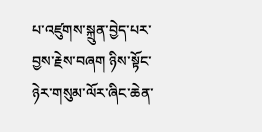པ་འཛུགས་སྐྲུན་བྱེད་པར་བྱས་རྗེས་བཞག ཉིས་སྟོང་ཉེར་གསུམ་ལོར་ཞིང་ཆེན་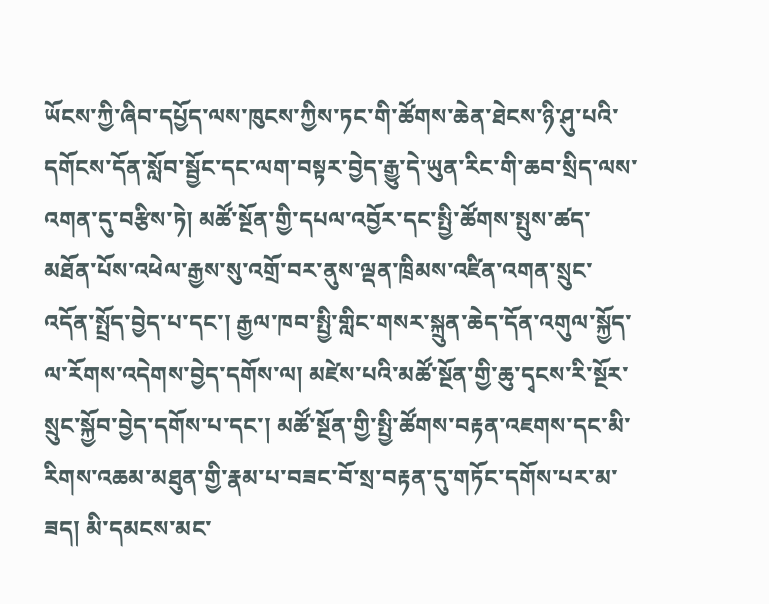ཡོངས་ཀྱི་ཞིབ་དཔྱོད་ལས་ཁུངས་ཀྱིས་ཏང་གི་ཚོགས་ཆེན་ཐེངས་ཉི་ཤུ་པའི་དགོངས་དོན་སློབ་སྦྱོང་དང་ལག་བསྟར་བྱེད་རྒྱུ་དེ་ཡུན་རིང་གི་ཆབ་སྲིད་ལས་འགན་དུ་བརྩིས་ཏེ། མཚོ་སྔོན་གྱི་དཔལ་འབྱོར་དང་སྤྱི་ཚོགས་སྤུས་ཚད་མཐོན་པོས་འཕེལ་རྒྱས་སུ་འགྲོ་བར་ནུས་ལྡན་ཁྲིམས་འཛིན་འགན་སྲུང་འདོན་སྤྲོད་བྱེད་པ་དང་། རྒྱལ་ཁབ་སྤྱི་གླིང་གསར་སྐྲུན་ཆེད་དོན་འགུལ་སྐྱོད་ལ་རོགས་འདེགས་བྱེད་དགོས་ལ། མཛེས་པའི་མཚོ་སྔོན་གྱི་ཆུ་དྭངས་རི་སྔོར་སྲུང་སྐྱོབ་བྱེད་དགོས་པ་དང་། མཚོ་སྔོན་གྱི་སྤྱི་ཚོགས་བརྟན་འཇགས་དང་མི་རིགས་འཆམ་མཐུན་གྱི་རྣམ་པ་བཟང་བོ་སྲ་བརྟན་དུ་གཏོང་དགོས་པར་མ་ཟད། མི་དམངས་མང་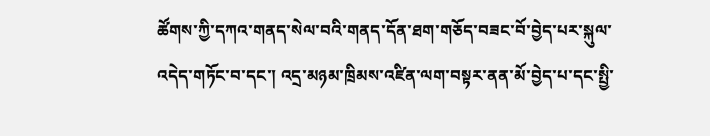ཚོགས་ཀྱི་དཀའ་གནད་སེལ་བའི་གནད་དོན་ཐག་གཅོད་བཟང་བོ་བྱེད་པར་སྐུལ་འདེད་གཏོང་བ་དང་། འདྲ་མཉམ་ཁྲིམས་འཛིན་ལག་བསྟར་ནན་མོ་བྱེད་པ་དང་སྤྱི་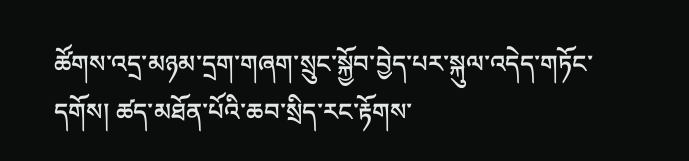ཚོགས་འདྲ་མཉམ་དྲག་གཞག་སྲུང་སྐྱོབ་བྱེད་པར་སྐུལ་འདེད་གཏོང་དགོས། ཚད་མཐོན་པོའི་ཆབ་སྲིད་རང་རྟོགས་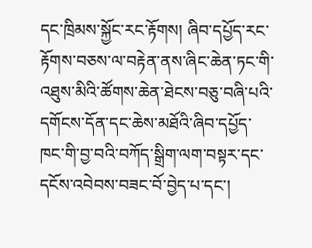དང་ཁྲིམས་སྐྱོང་རང་རྟོགས། ཞིབ་དཔྱོད་རང་རྟོགས་བཅས་ལ་བརྟེན་ནས་ཞིང་ཆེན་ཏང་གི་འཐུས་མིའི་ཚོགས་ཆེན་ཐེངས་བཅུ་བཞི་པའི་དགོངས་དོན་དང་ཆེས་མཐོའི་ཞིབ་དཔྱོད་ཁང་གི་བྱ་བའི་བཀོད་སྒྲིག་ལག་བསྟར་དང་དངོས་འབེབས་བཟང་བོ་བྱེད་པ་དང་།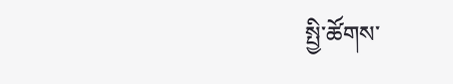སྤྱི་ཚོགས་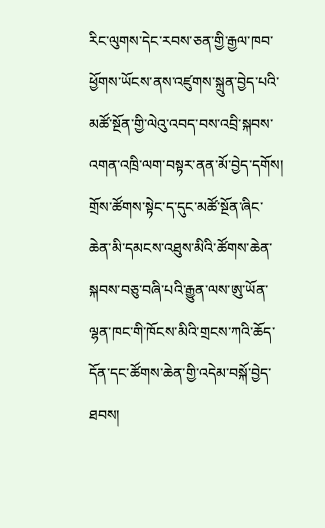རིང་ལུགས་དེང་རབས་ཅན་གྱི་རྒྱལ་ཁབ་ཕྱོགས་ཡོངས་ནས་འཛུགས་སྐྲུན་བྱེད་པའི་མཚོ་སྔོན་གྱི་ལེའུ་འབད་བས་འབྲི་སྐབས་འགན་འཁྲི་ལག་བསྟར་ནན་མོ་བྱེད་དགོས།
གྲོས་ཚོགས་སྟེང་ད་དུང་མཚོ་སྔོན་ཞིང་ཆེན་མི་དམངས་འཐུས་མིའི་ཚོགས་ཆེན་སྐབས་བཅུ་བཞི་པའི་རྒྱུན་ལས་ཨུ་ཡོན་ལྷན་ཁང་གི་ཁོངས་མིའི་གྲངས་ཀའི་ཆོད་དོན་དང་ཚོགས་ཆེན་གྱི་འདེམ་བསྐོ་བྱེད་ཐབས།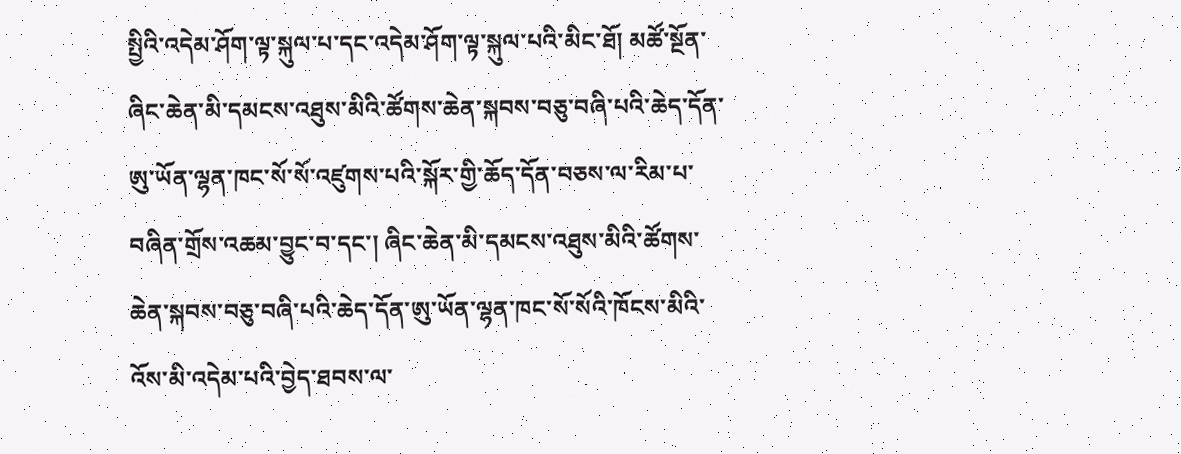སྤྱིའི་འདེམ་ཤོག་ལྟ་སྐུལ་པ་དང་འདེམ་ཤོག་ལྟ་སྐུལ་པའི་མིང་ཐོ། མཚོ་སྔོན་ཞིང་ཆེན་མི་དམངས་འཐུས་མིའི་ཚོགས་ཆེན་སྐབས་བཅུ་བཞི་པའི་ཆེད་དོན་ཨུ་ཡོན་ལྷན་ཁང་སོ་སོ་འཛུགས་པའི་སྐོར་གྱི་ཆོད་དོན་བཅས་ལ་རིམ་པ་བཞིན་གྲོས་འཆམ་བྱུང་བ་དང་། ཞིང་ཆེན་མི་དམངས་འཐུས་མིའི་ཚོགས་ཆེན་སྐབས་བཅུ་བཞི་པའི་ཆེད་དོན་ཨུ་ཡོན་ལྷན་ཁང་སོ་སོའི་ཁོངས་མིའི་འོས་མི་འདེམ་པའི་བྱེད་ཐབས་ལ་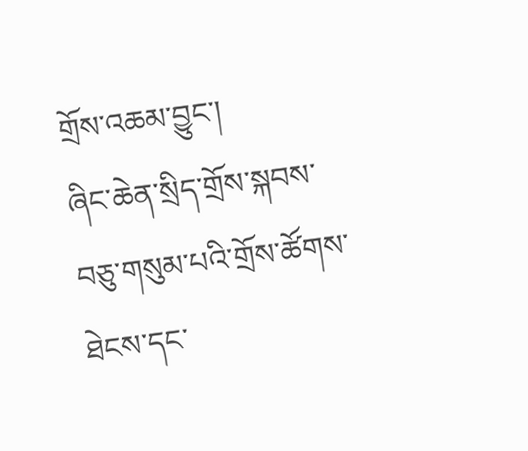གྲོས་འཆམ་བྱུང་།
ཞིང་ཆེན་སྲིད་གྲོས་སྐབས་བཅུ་གསུམ་པའི་གྲོས་ཚོགས་ཐེངས་དང་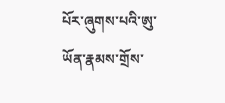པོར་ཞུགས་པའི་ཨུ་ཡོན་རྣམས་གྲོས་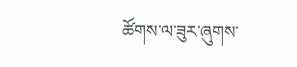ཚོགས་ལ་ཟུར་ཞུགས་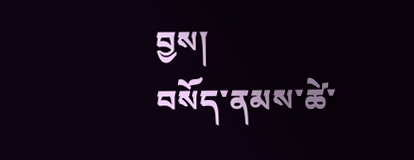བྱས།
བསོད་ནམས་ཚེ་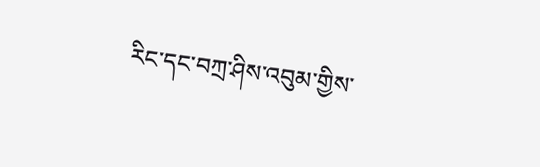རིང་དང་བཀྲ་ཤིས་འབུམ་གྱིས་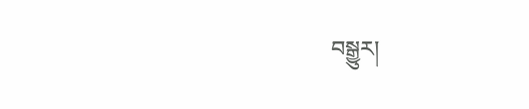བསྒྱུར།